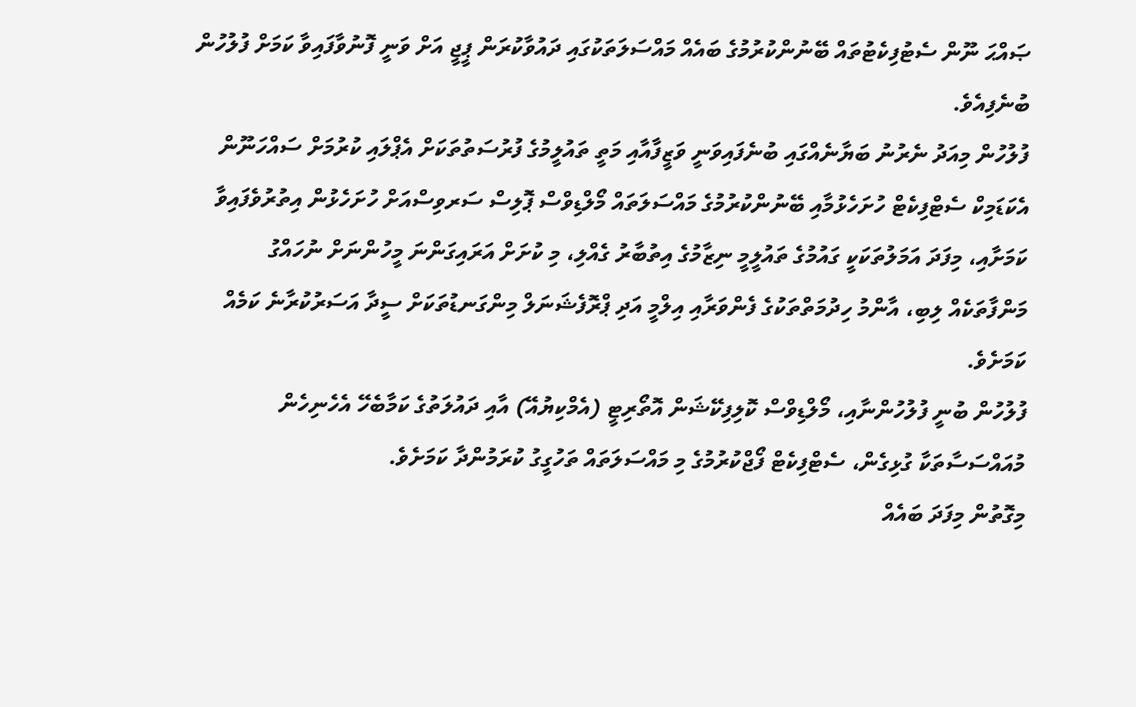ޞައްޙަ ނޫން ސެޓުފިކެޓުތައް ބޭނުންކުރުމުގެ ބައެއް މައްސަލަތަކުގައި ދައުވާކުރަން ޕީޖީ އަށް ވަނީ ފޮނުވާފައިވާ ކަމަށް ފުލުހުން ބުނެފިއެވެ.
ފުލުހުން މިއަދު ނެރުނު ބަޔާނެއްގައި ބުނެފައިވަނީ ވަޒީފާއާއި މަތީ ތައުލީމުގެ ފުރުސަތުތަކަށް އެޕްލައި ކުރުމަށް ސައްހަނޫން އެކަޑަމިކް ސެޓްފިކެޓް ހުށަހެޅުމާއި ބޭނުންކުރުމުގެ މައްސަލަތައް މޯލްޑިވްސް ޕޮލިސް ސަރވިސްއަށް ހުށަހެޅުން އިތުރުވެފައިވާ ކަމަށާއި، މިފަދަ އަމަލުތަކަކީ ގައުމުގެ ތައުލީމީ ނިޒާމުގެ އިތުބާރު ގެއްލި، މި ކުށަށް އަރައިގަންނަ މީހުންނަށް ނުހައްގު މަންފާތަކެއް ލިބި، އާންމު ހިދުމަތްތަކުގެ ފެންވަރާއި އިލްމީ އަދި ޕްރޮފެޝަނަލް މިންގަނޑުތަކަށް ސީދާ އަސަރުކުރާނެ ކަމެއް ކަމަށެވެ.
ފުލުހުން ބުނީ ފުލުހުންނާއި، މޯލްޑިވްސް ކޮލިފިކޭޝަން އޮތޯރިޓީ (އެމްކިޔުއޭ) އާއި ދައުލަތުގެ ކަމާބެހޭ އެހެނިހެން މުއައްސަސާތަކާ ގުޅިގެން، ސެޓްފިކެޓް ފޯޖްކުރުމުގެ މި މައްސަލަތައް ތަހުގީގު ކުރަމުންދާ ކަމަށެވެ.
މިގޮތުން މިފަދަ ބައެއް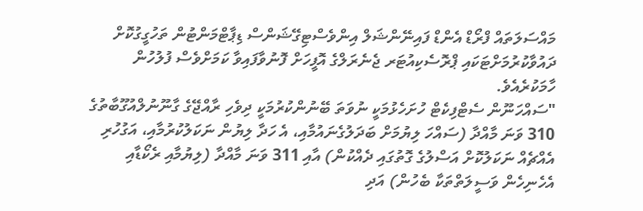މައްސަލަތައް ފްރޯޑް އެންޑް ފައިނޭންޝަލް އިންވެސްޓިގޭޝަންސް ޑިޕާޓްމަންޓުން ތަހުގީގުކޮށް ދައުވާކުރުމަށްޓަކައި ޕްރޮސެކިއުޓަރ ޖެނެރަލްގެ އޮފީހަށް ފޮނުވާފައިވާ ކަމަށްވެސް ފުލުހުން ހާމަކުރެއެވެ.
"ސައްހަނޫން ސެޓްފިކެޓް ހުށަހެޅުމަކީ ނުވަތަ ބޭނުންކުރުމަކީ ދިވެހި ރާއްޖޭގެ ގާނޫނުލްއުގޫބާތުގެ 310 ވަނަ މާއްދާ (ސައްހަ ލިޔުމަށް ބަދަލުގެނައުމާއި، އެ ހަދާ ލިޔުން ނަކަލުކުރުމާއި، އަގުހުރި އެއްޗެއް ނަކަލުކޮށް އަސްލުގެ ގޮތުގައި ދެއްކުން) އާއި 311 ވަނަ މާއްދާ (ލިޔުމާއި ރެކޯޑާއި އެހެނިހެން ވަސީލަތްތަކާ ބެހުން) އަދި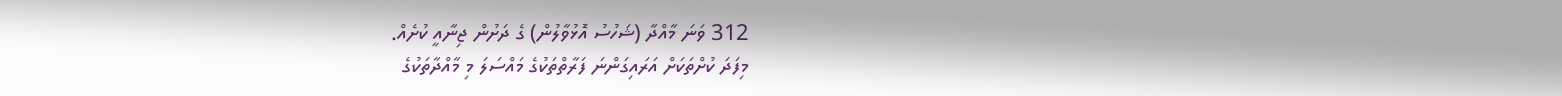312 ވަނަ މާއްދާ (ޝަހުސު އޮޅުވާލުން) ގެ ދަށުން ޖިނާއީ ކުށެއް.
މިފަދަ ކުށްތަކަށް އަރައިގަންނަ ފަރާތްތަކުގެ މައްސަލަ މި މާއްދާތަކުގެ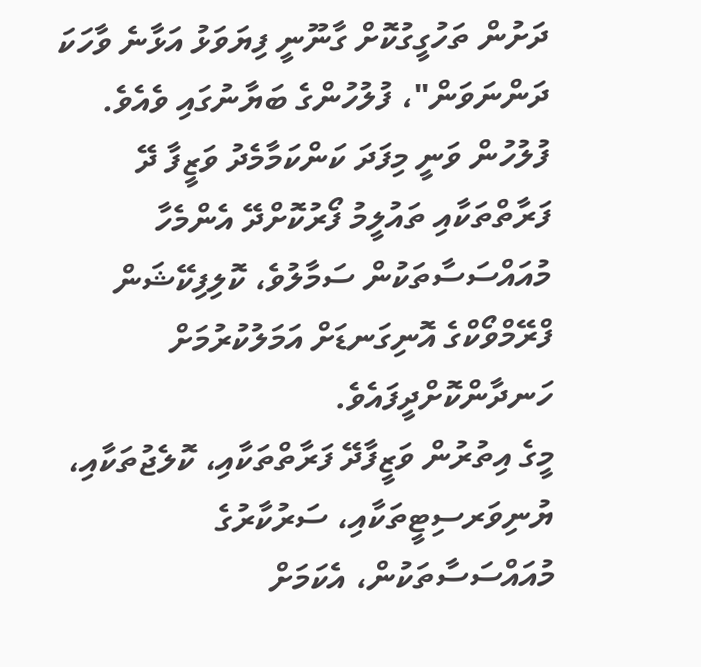ދަށުން ތަހުގީގުކޮށް ގާނޫނީ ފިޔަވަޅު އަޅާނެ ވާހަކަ ދަންނަވަން"، ފުލުހުންގެ ބަޔާނުގައި ވެއެވެ.
ފުލުހުން ވަނީ މިފަދަ ކަންކަމާމެދު ވަޒީފާ ދޭ ފަރާތްތަކާއި ތައުލީމު ފޯރުކޮށްދޭ އެންމެހާ މުއައްސަސާތަކުން ސަމާލުވެ، ކޮލިފިކޭޝަން ފްރޭމްވޯކްގެ އޮނިގަނޑަށް އަމަލުކުރުމަށް ހަނދާންކޮށްދީފައެވެ.
މީގެ އިތުރުން ވަޒީފާދޭ ފަރާތްތަކާއި، ކޮލެޖުތަކާއި، ޔުނިވަރސިޓީތަކާއި، ސަރުކާރުގެ މުއައްސަސާތަކުން، އެކަމަށް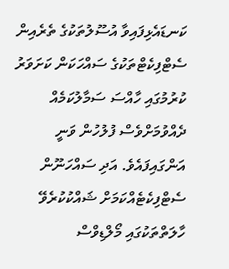ކަނޑައެޅިފައިވާ އުސޫލުތަކުގެ ތެރެއިން ސެޓްފިކެޓްތަކުގެ ސައްހަކަން ކަށަވަރު ކުރުމުގައި ހާއްސަ ސަމާލުކަމެއް ދެއްވުމަށްވެސް ފުލުހުން ވަނީ އަންގައިފައެވެ. އަދި ސައްހަނޫން ސެޓްފިކެޓެއްކަމަށް ޝައްކުކުރެވޭ ހާލަތްތަކުގައި މޯލްޑިވްސް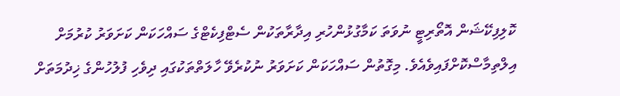ކޮލިފިކޭޝަން އޮތޯރިޓީ ނުވަތަ ކަމާގުޅުންހުރި އިދާރާތަކުން ސެޓްފިކެޓްގެ ސައްހަކަން ކަށަވަރު ކުރުމަށް އިލްތިމާސްކޮށްފައިވެއެވެ. މިގޮތުން ސައްހަކަން ކަށަވަރު ނުކުރެވޭ ހާލަތްތަކުގައި ދިވެހި ފުލުހުންގެ ޚިދުމަތަށް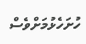ހުށަހެޅުމަށްވެސް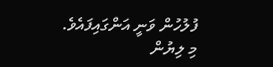ފުލުހުން ވަނީ އަންގައިފައެވެ.
މި ލިޔުން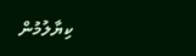ކިޔާލުމުން